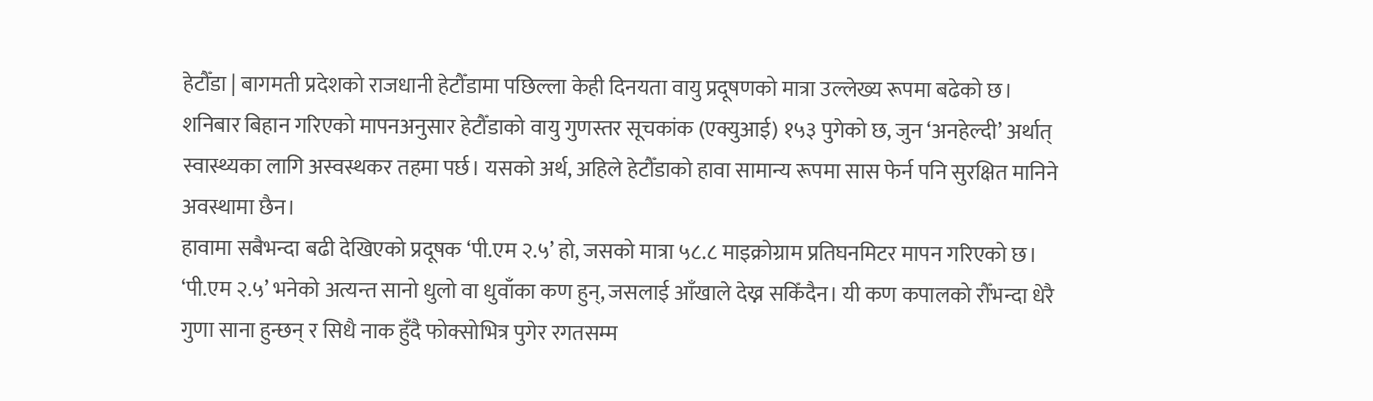हेटौँडा | बागमती प्रदेशको राजधानी हेटौँडामा पछिल्ला केही दिनयता वायु प्रदूषणको मात्रा उल्लेख्य रूपमा बढेको छ। शनिबार बिहान गरिएको मापनअनुसार हेटौँडाको वायु गुणस्तर सूचकांक (एक्युआई) १५३ पुगेको छ, जुन ‘अनहेल्दी’ अर्थात् स्वास्थ्यका लागि अस्वस्थकर तहमा पर्छ। यसको अर्थ, अहिले हेटौँडाको हावा सामान्य रूपमा सास फेर्न पनि सुरक्षित मानिने अवस्थामा छैन।
हावामा सबैभन्दा बढी देखिएको प्रदूषक ‘पी.एम २.५’ हो, जसको मात्रा ५८.८ माइक्रोग्राम प्रतिघनमिटर मापन गरिएको छ। ‘पी.एम २.५’ भनेको अत्यन्त सानो धुलो वा धुवाँका कण हुन्, जसलाई आँखाले देख्न सकिँदैन। यी कण कपालको रौँभन्दा धेरै गुणा साना हुन्छन् र सिधै नाक हुँदै फोक्सोभित्र पुगेर रगतसम्म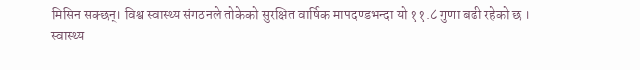मिसिन सक्छन्। विश्व स्वास्थ्य संगठनले तोकेको सुरक्षित वार्षिक मापदण्डभन्दा यो ११.८ गुणा बढी रहेको छ ।
स्वास्थ्य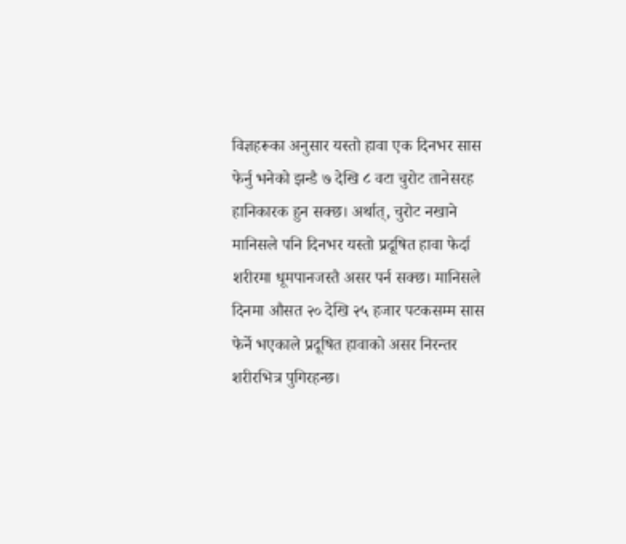विज्ञहरूका अनुसार यस्तो हावा एक दिनभर सास फेर्नु भनेको झन्डै ७ देखि ८ वटा चुरोट तानेसरह हानिकारक हुन सक्छ। अर्थात्, चुरोट नखाने मानिसले पनि दिनभर यस्तो प्रदूषित हावा फेर्दा शरीरमा धूमपानजस्तै असर पर्न सक्छ। मानिसले दिनमा औसत २० देखि २५ हजार पटकसम्म सास फेर्ने भएकाले प्रदूषित हावाको असर निरन्तर शरीरभित्र पुगिरहन्छ।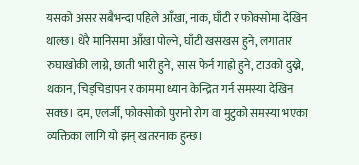यसको असर सबैभन्दा पहिले आँखा, नाक, घाँटी र फोक्सोमा देखिन थाल्छ। धेरै मानिसमा आँखा पोल्ने, घाँटी खसखस हुने, लगातार रुघाखोकी लाग्ने, छाती भारी हुने, सास फेर्न गाह्रो हुने, टाउको दुख्ने, थकान, चिड्चिडापन र काममा ध्यान केन्द्रित गर्न समस्या देखिन सक्छ। दम, एलर्जी, फोक्सोको पुरानो रोग वा मुटुको समस्या भएका व्यक्तिका लागि यो झन् खतरनाक हुन्छ।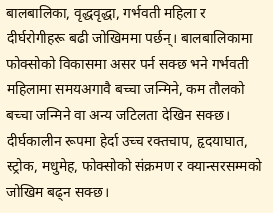बालबालिका, वृद्धवृद्धा, गर्भवती महिला र दीर्घरोगीहरू बढी जोखिममा पर्छन्। बालबालिकामा फोक्सोको विकासमा असर पर्न सक्छ भने गर्भवती महिलामा समयअगावै बच्चा जन्मिने, कम तौलको बच्चा जन्मिने वा अन्य जटिलता देखिन सक्छ। दीर्घकालीन रूपमा हेर्दा उच्च रक्तचाप, हृदयाघात, स्ट्रोक, मधुमेह, फोक्सोको संक्रमण र क्यान्सरसम्मको जोखिम बढ्न सक्छ।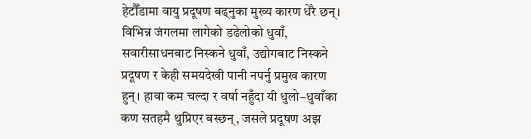हेटौँडामा वायु प्रदूषण बढ्नुका मुख्य कारण धेरै छन्। विभिन्न जंगलमा लागेको डढेलोको धुवाँ, सवारीसाधनबाट निस्कने धुवाँ, उद्योगबाट निस्कने प्रदूषण र केही समयदेखी पानी नपर्नु प्रमुख कारण हुन्। हावा कम चल्दा र वर्षा नहुँदा यी धुलो–धुवाँका कण सतहमै थुप्रिएर बस्छन्, जसले प्रदूषण अझ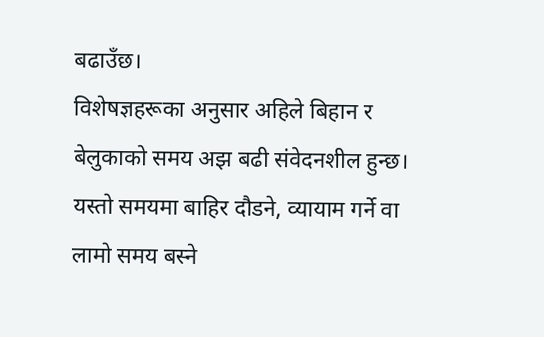बढाउँछ।
विशेषज्ञहरूका अनुसार अहिले बिहान र बेलुकाको समय अझ बढी संवेदनशील हुन्छ। यस्तो समयमा बाहिर दौडने, व्यायाम गर्ने वा लामो समय बस्ने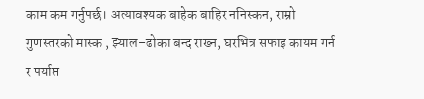काम कम गर्नुपर्छ। अत्यावश्यक बाहेक बाहिर ननिस्कन, राम्रो गुणस्तरको मास्क , झ्याल–ढोका बन्द राख्न, घरभित्र सफाइ कायम गर्न र पर्याप्त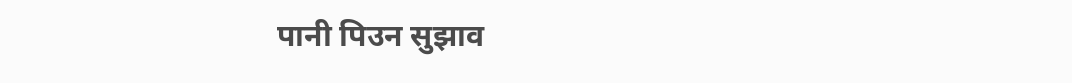पानी पिउन सुझाव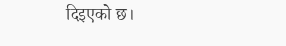दिइएको छ।